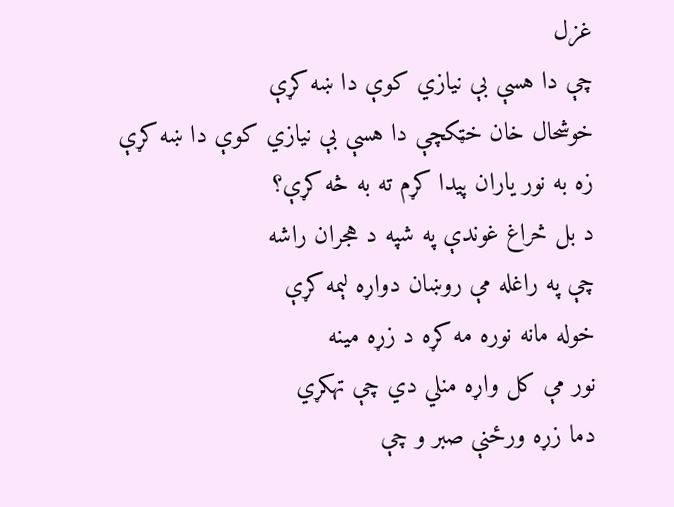غزل
چې دا هسې بې نيازي کوې دا ښه کړې
خوشحال خان خټکچې دا هسې بې نيازي کوې دا ښه کړې
زه به نور ياران پيدا کړم ته به څه کړې؟
د بل څراغ غوندې په شپه د هجران راشه
چې په راغله مې روښان دواړه لېمه کړې
خوله مانه نوره مه کړه د زړه مينه
نور مې کل واړه منلي دي چې تهکړي
دما زړه ورځنې صبر و چې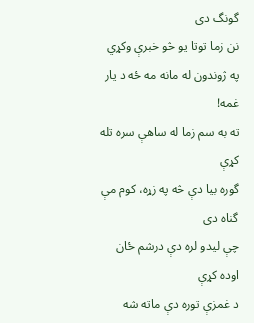گونگ دی
نن زما توتا يو څو خبرې وکړي
په ژوندون له مانه مه ځه د يار غمه!
ته به سم زما له ساهې سره تله کړې
گوره بيا دې څه په زړه، کوم مې گناه دی
چې ليدو لره دې درشم ځان اوده کړې
د غمزې توره دې ماته شه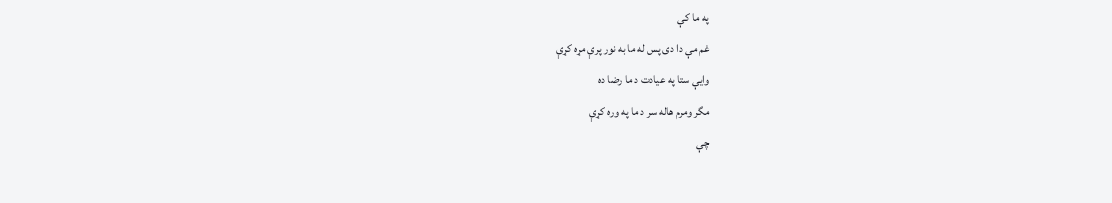په ما کې
غم مې دا دی پس له ما به نور پرې مړه کړې
وايې ستا په عيادت د ما رضا ده
مگر ومرم هاله سر د ما په وره کړې
چې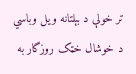تر خولې د بېلتانه ويل وباسي
د خوشال خټک روزگار به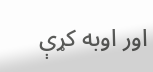اور اوبه کړې